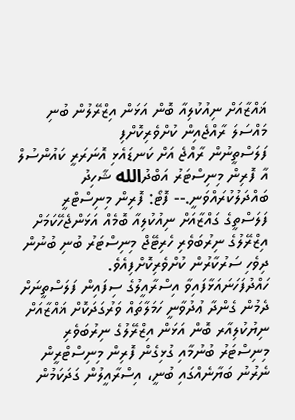ޣައްޒާއަށް ނިއުކުލިއާ ބޮން އަޅަން އިޒްރޭލުން ބުނި މައްސަލަ ރާއްޖެއިން ކުށްވެރިކޮށްފި
ފަލަސްތީނުން ރާއްޖެ އަށް ކަނޑައެޅި އޮނަރަރީ ކައުންސުލް އާ ފޮރިން މިނިސްޓަރު އަބްދުالله ޝާހިދު ބައްދަލުކުރައްވަނީ.-- ފޮޓޯ: ފޮރިން މިނިސްޓްރީ
ފަލަސްތީގެ ގައްޒާއަށް ނިއުކުލިއާ ބޮމެއް އަޅަންޖެހޭކަމަށް އިޒްރޭލުގެ ނިރުބަވެރި ހެރިޓޭޖް މިނިސްޓަރު ބުނި ބުނުން ދިވެހި ސަރުކާރުން ކުށްވެރިކޮށްފިއެވެ.
ހައްދުފަހަނައަޅާފައިވާ އިސްރާއީލުގެ ސިފައިން ފަލަސްތީނަށް ދެމުން ގެންދާ ޢުދުވާނީ ހަމަލާތައް ވަރުގަދަކޮށް ޣައްޒާއަށް ނިޔުކުލިއާރ ބޮން އަޅަން އިޒްރޭލުގެ ނިރުބަވެރި މިނިސްޓަރު ބުނުމާއި ގުޅިގެން ފޮރިން މިނިސްޓްރީން ނެރުނު ބަޔާނެއްގައި ބުނީ، އިސްރާއީލުން ގަދަކަމުން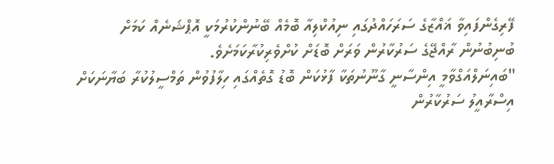ފޭރިގެންފައިވާ ޣައްޒާގެ ސަރަހައްދުގައި ނިއުކްލިއާ ބޮމެއް ބޭނުންކުރުމަކީ އޮޕްޝަނެއް ކަމަށް ބުނިބުނުން ރާއްޖޭގެ ސަރުކާރުން ވަރަށް ބޮޑަށް ކުށްވެރިކުރާކަމަށެވެ.
"ބައިނަލްއަގްވާމީ އިންސާނީ ގާނޫނުތަކާ ފާޅުކަން ބޮޑު ގޮތެއްގައި ހިލާފުވުން ތަމްސީލުކުރާ ބަޔާނަކަށް އިސްރާއީލު ސަރުކާރުން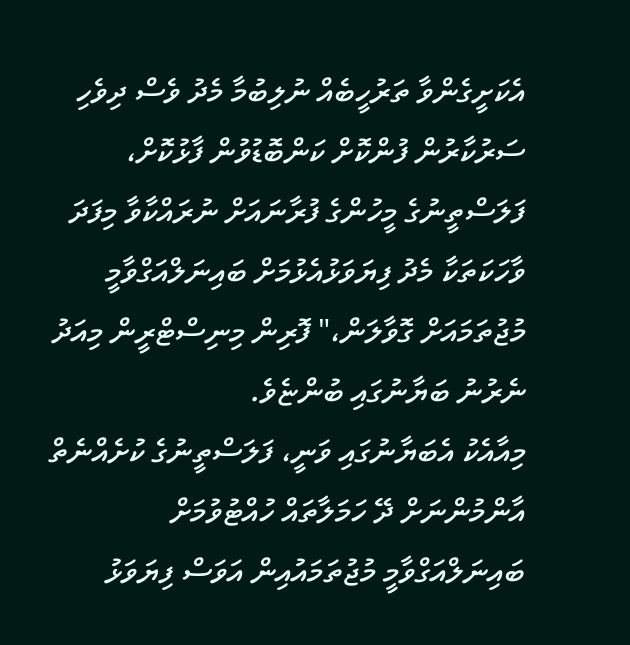އެކަށީގެންވާ ތަރުހީބެއް ނުލިބުމާ މެދު ވެސް ދިވެހި ސަރުކާރުން ފުންކޮށް ކަންބޮޑުވުން ފާޅުކޮށް، ފަލަސްތީނުގެ މީހުންގެ ފުރާނައަށް ނުރައްކާވާ މިފަދަ ވާހަކަތަކާ މެދު ފިޔަވަޅުއެޅުމަށް ބައިނަލްއަގްވާމީ މުޖުތަމައަށް ގޮވާލަން،" ފޮރިން މިނިސްޓްރީން މިއަދު ނެރުނު ބަޔާނުގައި ބުންޏެވެ.
މިއާއެކު އެބަޔާނުގައި ވަނީ، ފަލަސްތީނުގެ ކުށެއްނެތް އާންމުންނަށް ދޭ ހަމަލާތައް ހުއްޓުވުމަށް ބައިނަލްއަގްވާމީ މުޖުތަމައުއިން އަވަސް ފިޔަވަޅު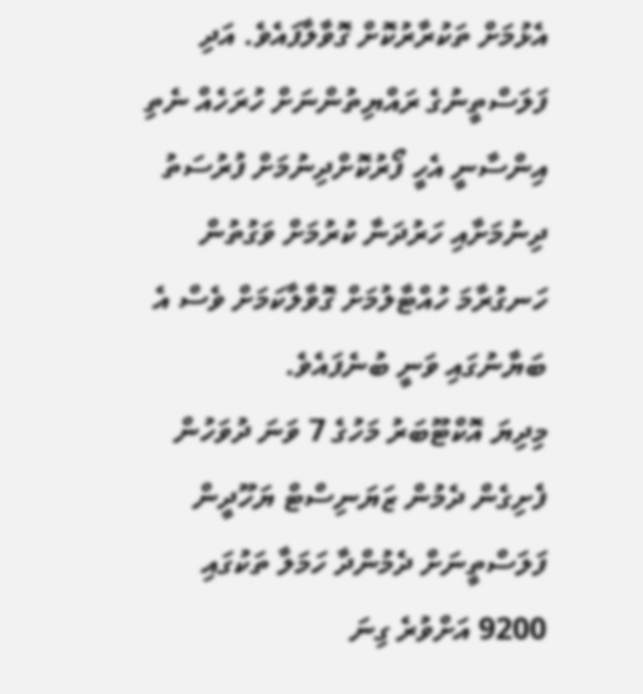އެޅުމަށް ތަކުރާރުކޮށް ގޮވާލާފައެވެ. އަދި ފަލަސްތީނުގެ ރައްޔިތުންނަށް ހުރަހެއް ނެތި އިންސާނީ އެހީ ފޯރުކޮށްދިނުމަށް ފުރުސަތު ދިނުމަށާއި ހަރުދަނާ ކުރުމަށް ވަގުތުން ހަނގުރާމަ ހުއްޓާލުމަށް ގޮވާލާކަމަށް ވެސް އެ ބަޔާނުގައި ވަނީ ބުނެފައެވެ.
މިދިޔަ އޮކްޓޫބަރު މަހުގެ 7 ވަނަ ދުވަހުން ފެށިގެން ދެމުން ޒަޔަނިސްޓް ޔަހޫދީން ފަލަސްތީނަށް ދެމުންދާ ހަމަލާ ތަކުގައި 9200 އަށްވުރެ ގިނަ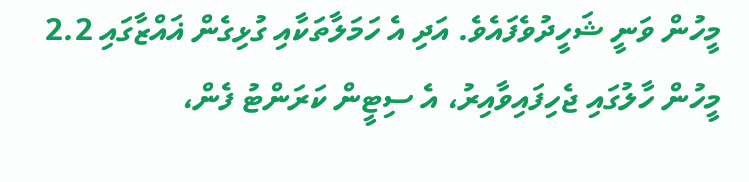މީހުން ވަނީ ޝަހީދުވެފައެވެ. އަދި އެ ހަމަލާތަކާއި ގުޅިގެން ޣައްޒާގައި 2.2 މީހުން ހާލުގައި ޖެހިފައިވާއިރު، އެ ސިޓީން ކަރަންޓު ފެން،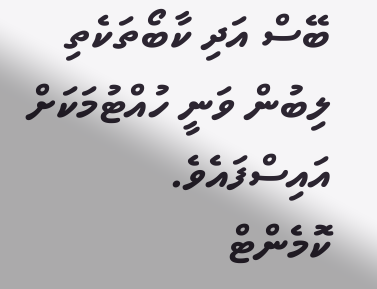ބޭސް އަދި ކާބޯތަކެތި ލިބުން ވަނީ ހުއްޓުމަކަށް އައިސްފައެވެ.
ކޮމެންޓް